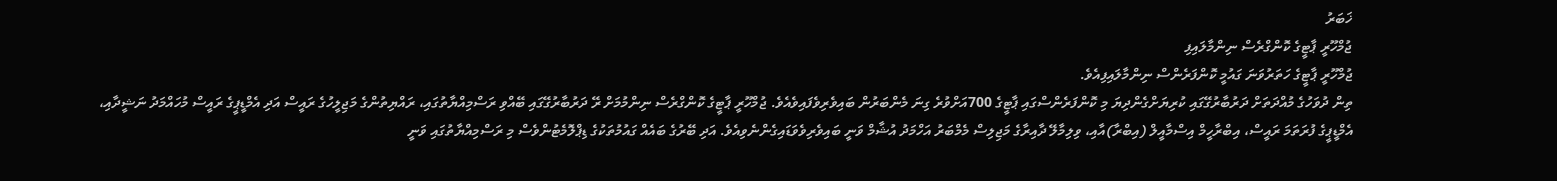ޚަބަރު
ޖުމްހޫރީ ޕާޓީގެ ކޮންގްރެސް ނިންމާލައިފި
ޖުމްހޫރީ ޕާޓީގެ ހަތަރުވަނަ ގައުމީ ކޮންފަރެންސް ނިންމާލައިފިއެވެ.
ތިން ދުވަހުގެ މުއްދަތަށް ދަރުބާރުގޭގައި ކުރިޔަށްގެންދިޔަ މި ކޮންފަރެންސްގައި ޕާޓީގެ 700އަށްވުރެ ގިނަ މެންބަރުން ބައިވެރިވެފައިވެއެވެ. ޖުމްހޫރީ ޕާޓީގެ ކޮންގްރެސް ނިންމުމަށް ރޭ ދަރުބާރުގޭގައި ބޭއްވި ރަސްމިއްޔާތުގައި، ރައްޔިތުންގެ މަޖިލީހުގެ ރައީސް އަދި އެމްޑީޕީގެ ރައީސް މުހައްމަދު ނަޝީދާއި، އެމްޑީޕީގެ ފުރަތަމަ ރައީސް، އިބްރާހީމް އިސްމާއީލް (އިބްރާ)އާއި، ވިލިމާލޭ ދާއިރާގެ މަޖިލިސް މެމްބަރު އަހްމަދު އުޝާމް ވަނީ ބައިވެރިވެވަޑައިގެންނެވިއެވެ. އަދި ބޭރުގެ ބައެއް ގައުމުތަކުގެ ޑިޕްލޮމެޓުންވެސް މި ރަސްމިއްޔާތުގައި ވަނީ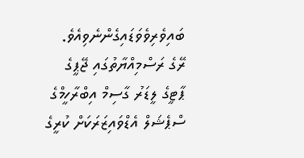ބައިވެރިވެވަޑައިގެންނެވިއެވެ.
ރޭގެ ރަސްމިއްޔާތުގައި ޖޭޕީގެ ޕާޓީގެ ލީޑަރު ގާސިމް އިބްރާހީމްގެ ސްޕެޝަލް އެޑްވައިޒަރަކަށް ކުރީގެ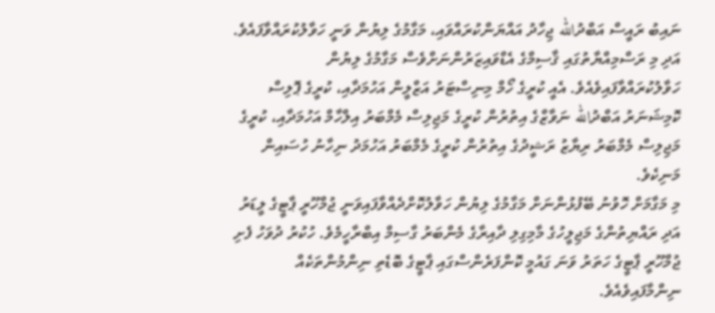ނައިބު ރައީސް އަބްދުالله ޖިހާދު އައްޔަންކުރައްވައި، މަގާމުގެ ލިޔުން ވަނީ ހަވާލުކުރައްވާފައެވެ. އަދި މި ރަސްމިއްޔާތުގައި ޤާސިމްގެ އެޑްވައިޒަރުންނަށްވެސް މަގާމުގެ ލިޔުން ހަވާލުކުރައްވާފައިވެއެވެ. އެއީ ކުރީގެ ހޯމް މިނިސްޓަރު އަޒްލީން އަހުމަދާއި، ކުރީގެ ޕޮލިސް ކޮމިޝަނަރު އަބްދުالله ނަވާޒްގެ އިތުރުން ކުރީގެ މަޖިލިސް މެމްބަރު އިލްހާމް އަހުމަދާއި، ކުރީގެ މަޖިލިސް މެމްބަރު ރިޔާޒު ރަޝީދުގެ އިތުރުން ކުރީގެ މެމްބަރު އަހުމަދު ނިހާނު ހުސައިން މަނިކެވެ.
މި މަގާމަށް ހޮވުނު ބޭފުޅުންނަށް މަގާމުގެ ލިޔުން ހަވާލުކޮށްދެއްވާފައިވަނީ ޖުމްހޫރީ ޕާޓީގެ ލީޑަރު އަދި ރައްޔިތުންގެ މަޖިލީހުގެ މާމިގިލި ދާއިރާގެ މެންބަރު ގާސިމް އިބްރާހީމެވެ. ހުކުރު ދުވަހު ފެށި ޖުމްހޫރީ ޕާޓީގެ ހަތަރު ވަނަ ގައުމީ ކޮންފަރެންސްގައި ޕާޓީގެ ބޮޑެތި ނިންމުންތަކެއް ނިންމާފައިވެއެވެ.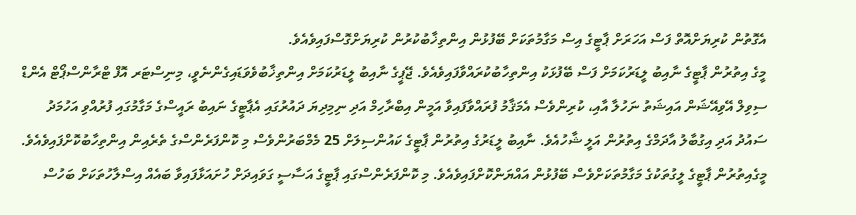އެގޮތުން ކުރިޔަށްއޮތް ފަސް އަހަރަށް ޕާޓީގެ އިސް މަގާމުތަކަށް ބޭފުޅުން އިންތިޚާބުކުރުން ކުރިޔަށްގޮސްފައިވެއެވެ.
މީގެ އިތުރުން ޕާޓީގެ ނާއިބު ލީޑަރުކަމަށް ފަސް ބޭފުޅަކު އިންތިހާބުކުރައްވާފައިވެއެވެ. ޖޭޕީގެ ނާއިބު ލީޑަރުކަމަށް އިންތިޚާބުވެވަޑައިގެންނެވީ، މިނިސްޓަރ އޮފް ޓްރާންސްޕޯޓް އެންޑް ސިވިލް އޭވިއޭޝަން އައިޝަތު ނަހުލާ އާއި، ކުރިންވެސް އެމަޤާމު ފުރައްވާފައިވާ އަމީން އިބްރާހިމް އަދި ނިމިދިޔަ ދައުރުގައި އެޕާޓީގެ ނައިބު ރައީސްގެ މަގާމުގައި ފުރުއްވި އަހުމަދު ސައުދު އަދި އިގުބާލު އާދަމްގެ އިތުރުން އަލީ ޝާހުއެވެ. ނާއިބު ލީޑަރުގެ އިތުރުން ޕާޓީގެ ކައުންސިލަށް 25 މެމްބަރުންވެސް މި ކޮންފަރެންސްގެ ތެރެއިން އިންތިހާބުކޮށްފައިވެއެވެ.
މީގެއިތުރުން ޕާޓީގެ ލީގުތަކުގެ މަގާމުތަކަށްވެސް ބޭފުޅުން އައްޔަންކޮށްފައިވެއެވެ. މި ކޮންފަރެންސްގައި ޕާޓީގެ އަސާސީ ގަވައިދަށް ހުށައަޅާފައިވާ ބައެއް އިސްލާހުތަކަށް ބަހުސް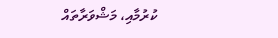ކުރުމާއި، މަޝްވަރާތައް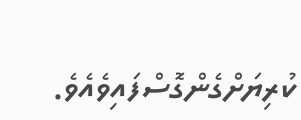ކުރިޔަށްގެންގޮސްފައިވެއެވެ.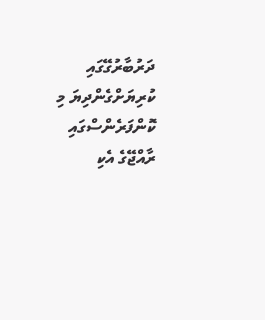ދަރުބާރުގޭގައި ކުރިޔަށްގެންދިޔަ މި ކޮންފަރެންސްގައި ރާއްޖޭގެ އެކި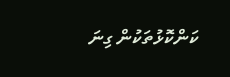ކަންކޮޅުތަކުން ގިނަ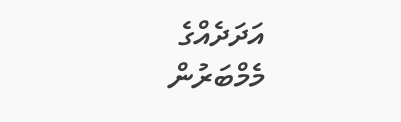އަދަދެއްގެ މެމްބަރުން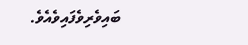ބައިވެރިވެފައިވެއެވެ.